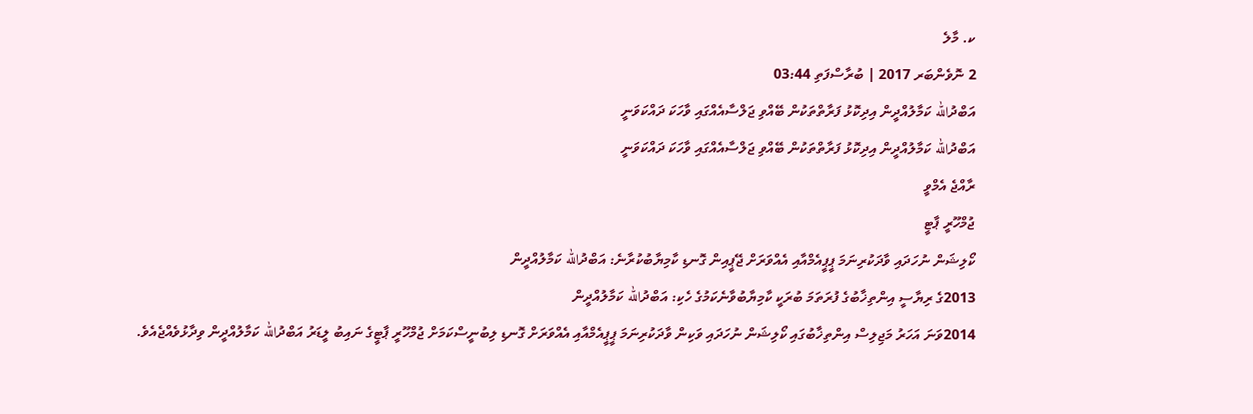ކ. މާލެ
2 ނޮވެންބަރ 2017 | ބުރާސްފަތި 03:44
އަބްދުالله ކަމާލުއްދީން އިދިކޮޅު ފަރާތްތަކުން ބޭއްވި ޖަލްސާއެއްގައި ވާހަކަ ދައްކަވަނީ
އަބްދުالله ކަމާލުއްދީން އިދިކޮޅު ފަރާތްތަކުން ބޭއްވި ޖަލްސާއެއްގައި ވާހަކަ ދައްކަވަނީ
ރާއްޖެ އެމްވީ
ޖުމްހޫރީ ޕާޓީ
ކޯލިޝަން ނުހަދައި ވާދަކުރިނަމަ ޕީޕީއެމްއާއި އެއްވަރަށް ޖޭޕީއިން ގޮނޑި ކާމިޔާބުކުރާނެ: އަބްދުالله ކަމާލުއްދީން
2013ގެ ރިޔާސީ އިންތިޚާބުގެ ފުރަތަމަ ބުރަކީ ކާމިޔާބުވާނެކަމުގެ ހެކި: އަބްދުالله ކަމާލުއްދީން
2014ވަނަ އަހަރު މަޖިލިސް އިންތިޚާބުގައި ކޯލިޝަން ނުހަދައި ވަކިން ވާދަކުރިނަމަ ޕީޕީއެމްއާއި އެއްވަރަށް ގޮނޑި ލިބުނީސްކަމަށް ޖުމްހޫރީ ޕާޓީގެ ނައިބު ލީޑަރު އަބްދުالله ކަމާލުއްދީން ވިދާޅުވެއްޖެއެވެ.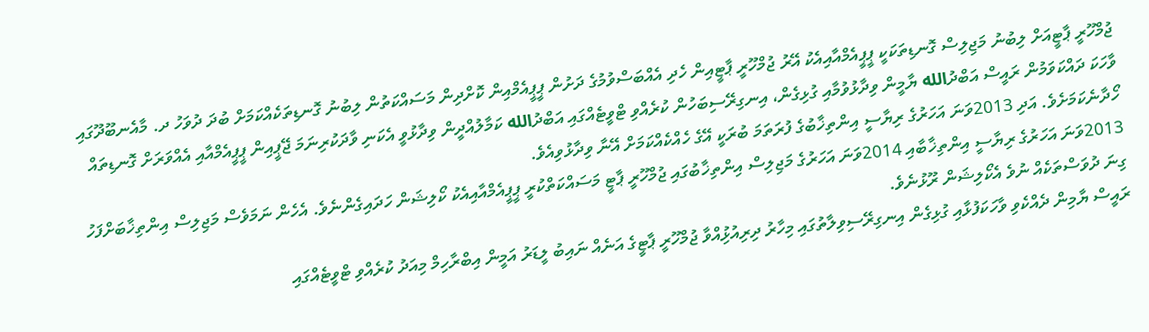ޖުމްހޫރީ ޕާޓީއަށް ލިބުނު މަޖިލިސް ގޮނޑިތަކަކީ ޕީޕީއެމްއާއިއެކު އޭރު ޖުމްހޫރީ ޕާޓީއިން ހެދި އެއްބަސްވުމުގެ ދަށުން ޕީޕީއެމްއިން ކޮށްދިން މަސައްކަތުން ލިބުނު ގޮނޑިތަކެއްކަމަށް ބުދަ ދުވަހު ދ. މާއެނބޫދޫގައި ވާހަކަ ދައްކަވަމުން ރައީސް އަބްދުالله ޔާމީން ވިދާޅުވުމާއި ގުޅިގެން، އިނގިރޭސިބަހުން ކުރެއްވި ޓްވީޓެއްގައި އަބްދުالله ކަމާލުއްދީން ވިދާޅުވީ އެކަނި ވާދަކުރިނަމަ ޖޭޕީއިން ޕީޕީއެމްއާއި އެއްވަރަށް ގޮނޑިތައް ހޯދާނެކަމަށެވެ. އަދި 2013ވަނަ އަހަރުގެ ރިޔާސީ އިންތިޚާބުގެ ފުރަތަމަ ބުރަކީ އޭގެ ހެއްކެއްކަމަށް އޭނާ ވިދާޅުވިއެވެ.
2013ވަނަ އަހަރުގެ ރިޔާސީ އިންތިޚާބާއި 2014ވަނަ އަހަރުގެ މަޖިލިސް އިންތިޚާބުގައި ޖުމްހޫރީ ޕާޓީ މަސައްކަތްކުރީ ޕީޕީއެމްއާއިއެކު ކޯލިޝަން ހަދައިގެންނެވެ. އެހެން ނަމަވެސް މަޖިލިސް އިންތިޚާބަށްފަހު ގިނަ ދުވަސްތަކެއް ނުވެ އެކޯލިޝަން ރޫޅުނެވެ.
ރައީސް ޔާމިން ދެއްކެވި ވާހަކަފުޅާއި ގުޅިގެން އިނގިރޭސިވިލާތުގައި މިހާރު ދިރިއުޅުިއްވާ ޖުމްހޫރީ ޕާޓީގެ އަނެއް ނައިބު ލީޑަރު އަމީން އިބްރާހިމް މިއަދު ކުރެއްވި ޓްވީޓެއްގައި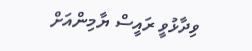ވިދާޅުވީ ރައީސް ޔާމިންއަށް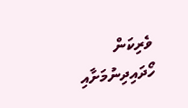ވެރިކަން ހޯދައިދިނުމަށާއި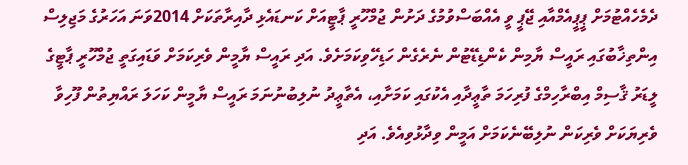ދެމެހެއްޓުމަށް ޕީޕީއެމްއާއި ޖޭޕީ ވީ އެއްބަސްވުމުގެ ދަށުން ޖުމްހޫރީ ޕާޓީއަށް ކަނޑައެޅި ދާއިރާތަކަށް 2014ވަނަ އަހަރުގެ މަޖިލިސް އިންތިޚާބުގައި ރައީސް ޔާމިން ކެންޑިޑޭޓުން ނެރެގެން ހަޑިހޭވިކަމަށެވެ. އަދި ރައީސް ޔާމީން ވެރިކަމަށް ވަޑައިގަތީ ޖުމްހޫރީ ޕާޓީގެ ލީޑަރު ޤާސިމް އިބްރާހިމްގެ ފުރިހަމަ ތާޢީދާއި އެކުގައި ކަމަށާއި، އެތާޢީދު ނުލިބުނުނަމަ ރައީސް ޔާމީން ކަހަލަ ރައްޔިތުން ފޫހިވާ ވެރިޔަކަށް ވެރިކަން ނުލިބޭނެކަމަށް އަމީން ވިދާޅުވިއެވެ. އަދި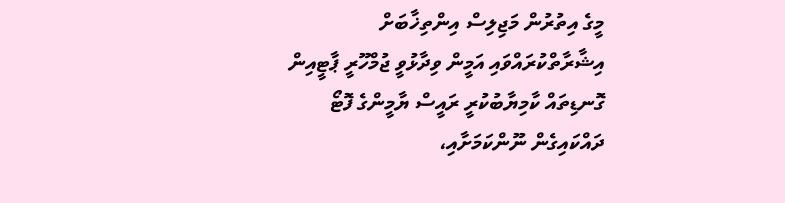މީގެ އިތުރުން މަޖިލިސް އިންތިޚާބަށް އިޝާރާތްކުރައްވައި އަމީން ވިދާޅުވީ ޖުމްހޫރީ ޕާޓީއިން ގޮނޑިތައް ކާމިޔާބުކުރީ ރައީސް ޔާމީންގެ ފޮޓޯ ދައްކައިގެން ނޫންކަމަށާއި،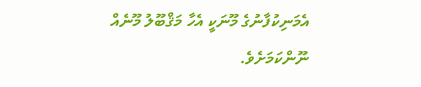އެމަނިކުފާނުގެ މޫނަކީ އެހާ މަޤްބޫލު މޫނެއް ނޫންކަމަށެވެ.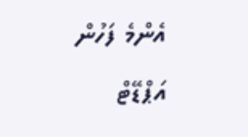އެންމެ ފަހުން އަޕްޑޭޓް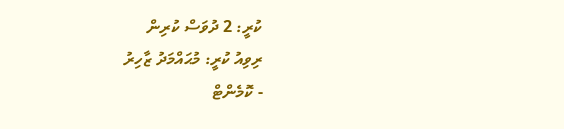ކުރީ: 2 ދުވަސް ކުރިން
ރިވިއު ކުރީ: މުޙައްމަދު ޒާހިރު
- ކޮމެންޓް